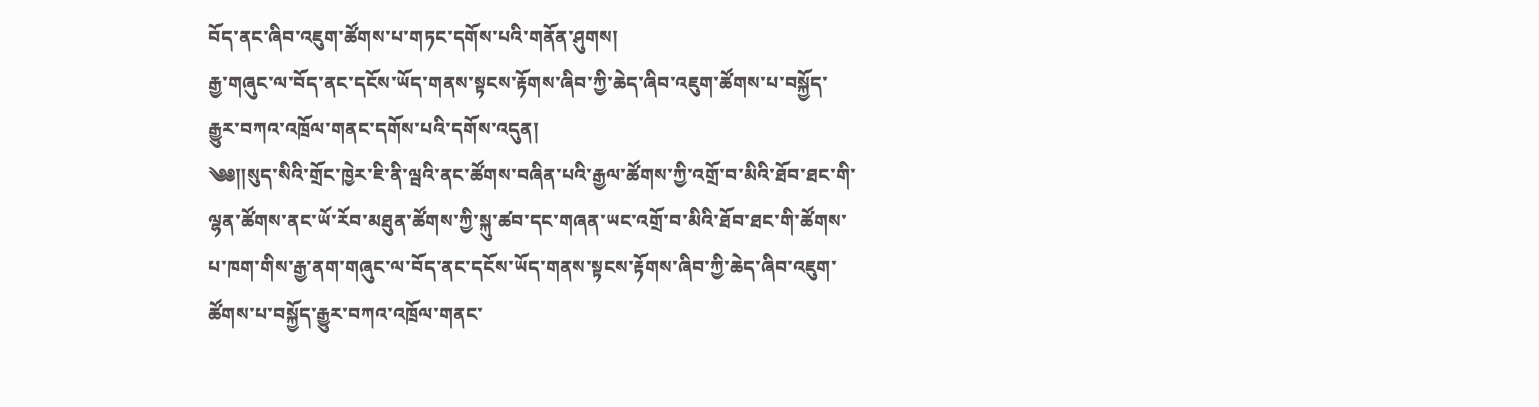བོད་ནང་ཞིབ་འཇུག་ཚོགས་པ་གཏང་དགོས་པའི་གནོན་ཤུགས།
རྒྱ་གཞུང་ལ་བོད་ནང་དངོས་ཡོད་གནས་སྟངས་རྟོགས་ཞིབ་ཀྱི་ཆེད་ཞིབ་འཇུག་ཚོགས་པ་བསྐྱོད་རྒྱུར་བཀའ་འཁྲོལ་གནང་དགོས་པའི་དགོས་འདུན།
༄༅༎སུད་སིའི་གྲོང་ཁྱེར་ཇི་ནི་ལྦའི་ནང་ཚོགས་བཞིན་པའི་རྒྱལ་ཚོགས་ཀྱི་འགྲོ་བ་མིའི་ཐོབ་ཐང་གི་ལྷན་ཚོགས་ནང་ཡོ་རོབ་མཐུན་ཚོགས་ཀྱི་སྐུ་ཚབ་དང་གཞན་ཡང་འགྲོ་བ་མིའི་ཐོབ་ཐང་གི་ཚོགས་པ་ཁག་གིས་རྒྱ་ནག་གཞུང་ལ་བོད་ནང་དངོས་ཡོད་གནས་སྟངས་རྟོགས་ཞིབ་ཀྱི་ཆེད་ཞིབ་འཇུག་ཚོགས་པ་བསྐྱོད་རྒྱུར་བཀའ་འཁྲོལ་གནང་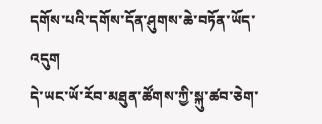དགོས་པའི་དགོས་དོན་ཤུགས་ཆེ་བཏོན་ཡོད་འདུག
དེ་ཡང་ཡོ་རོབ་མཐུན་ཚོགས་ཀྱི་སྐུ་ཚབ་ཅེག་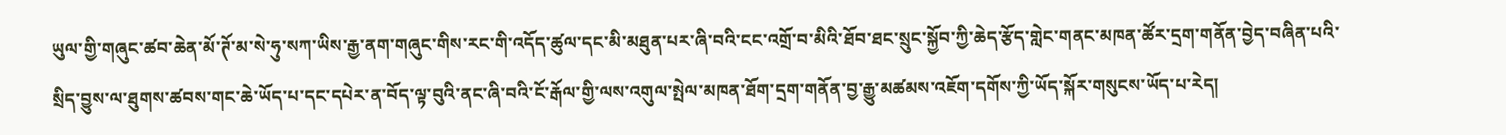ཡུལ་གྱི་གཞུང་ཚབ་ཆེན་མོ་ཊོ་མ་སེ་ཧུ་སཀ་ཡིས་རྒྱ་ནག་གཞུང་གིས་རང་གི་འདོད་ཚུལ་དང་མི་མཐུན་པར་ཞི་བའི་ངང་འགྲོ་བ་མིའི་ཐོབ་ཐང་སྲུང་སྐྱོབ་ཀྱི་ཆེད་རྩོད་གླེང་གནང་མཁན་ཚོར་དྲག་གནོན་བྱེད་བཞིན་པའི་སྲིད་བྱུས་ལ་ཐུགས་ཚབས་གང་ཆེ་ཡོད་པ་དང་དཔེར་ན་བོད་ལྟ་བུའི་ནང་ཞི་བའི་ངོ་རྒོལ་གྱི་ལས་འགུལ་སྤེལ་མཁན་ཐོག་དྲག་གནོན་བྱ་རྒྱུ་མཚམས་འཇོག་དགོས་ཀྱི་ཡོད་སྐོར་གསུངས་ཡོད་པ་རེད།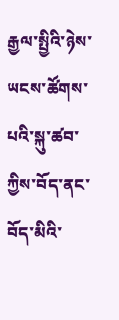རྒྱལ་སྤྱིའི་ཉེས་ཡངས་ཚོགས་པའི་སྐུ་ཚབ་ཀྱིས་བོད་ནང་བོད་མིའི་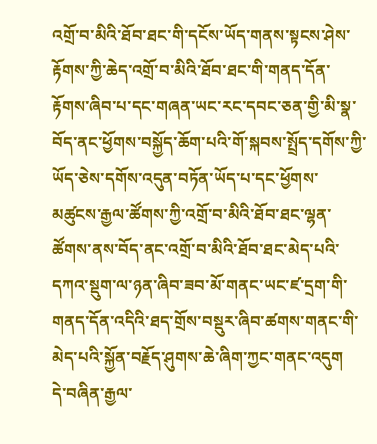འགྲོ་བ་མིའི་ཐོབ་ཐང་གི་དངོས་ཡོད་གནས་སྟངས་ཤེས་རྟོགས་ཀྱི་ཆེད་འགྲོ་བ་མིའི་ཐོབ་ཐང་གི་གནད་དོན་རྟོགས་ཞིབ་པ་དང་གཞན་ཡང་རང་དབང་ཅན་གྱི་མི་སྣ་བོད་ནང་ཕྱོགས་བསྐྱོད་ཆོག་པའི་གོ་སྐབས་སྤྲོད་དགོས་ཀྱི་ཡོད་ཅེས་དགོས་འདུན་བཏོན་ཡོད་པ་དང་ཕྱོགས་མཚུངས་རྒྱལ་ཚོགས་ཀྱི་འགྲོ་བ་མིའི་ཐོབ་ཐང་ལྷན་ཚོགས་ནས་བོད་ནང་འགྲོ་བ་མིའི་ཐོབ་ཐང་མེད་པའི་དཀའ་སྡུག་ལ་ཉན་ཞིབ་ཟབ་མོ་གནང་ཡང་ཛ་དྲག་གི་གནད་དོན་འདིའི་ཐད་གྲོས་བསྡུར་ཞིབ་ཚགས་གནང་གི་མེད་པའི་སྐྱོན་བརྗོད་ཤུགས་ཆེ་ཞིག་ཀྱང་གནང་འདུག
དེ་བཞིན་རྒྱལ་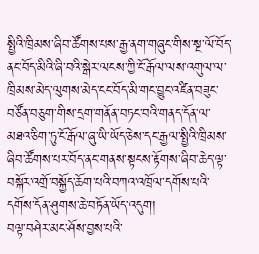སྤྱིའི་ཁྲིམས་ཞིབ་ཚོགས་པས་རྒྱ་ནག་གཞུང་གིས་སྔ་ལོ་བོད་ནང་བོད་མིའི་ཞི་བའི་སྒེར་ལངས་ཀྱི་ངོ་རྒོལ་ལས་འགུལ་ལ་ཁྲིམས་མེད་ལུགས་མེད་ངང་བོད་མི་གང་བྱུང་འཛིན་བཟུང་བཙོན་བཅུག་གིས་དྲག་གནོན་བཏང་བའི་གནད་དོན་ལ་མཐའ་ཅིག་ཏུ་ངོ་རྒོལ་ཞུ་ཡི་ཡོད་ཅེས་དང་རྒྱལ་སྤྱིའི་ཁྲིམས་ཞིབ་ཚོགས་པར་བོད་ནང་གནས་སྟངས་རྟོགས་ཞིབ་ཆེད་ལྟ་བསྐོར་འགྲོ་བསྐྱོད་ཆོག་པའི་བཀའ་འཁྲོལ་དགོས་པའི་དགོས་དོན་ཤུགས་ཆེ་བཏོན་ཡོད་འདུག།
བལྟ་བཤེར་མང་ཤོས་བྱས་པའི་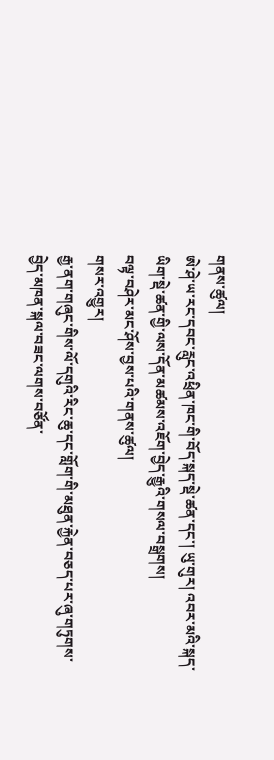གནས་ཚུལ།
ཨེ་ཤེ་ཡ་རང་དབང་རླུང་འཕྲིན་ཁང་གི་བོད་སྐད་སྡེ་ཚན་དང་། ཡུ་གུར། འབར་མའི་སྐད་ཡིག་སྡེ་ཚན་གྱི་ལས་དོན་མཚམས་འཇོག་བྱེད་རྒྱུའི་གསལ་བསྒྲགས།
བལྟ་བཤེར་མང་ཤོས་བྱས་པའི་གནས་ཚུལ།
གསར་འགྱུར།
རྒྱ་ནག་གཞུང་གིས་ལོ་དགུའི་རིང་ཆུ་དང་གློག་གི་མཐུན་རྐྱེན་བཅད་པར་ཞུ་གཏུགས་བྱེད་མཁན་སྐལ་བཟང་ལགས་བཙོན་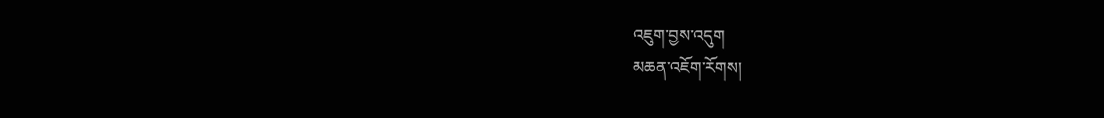འཇུག་བྱས་འདུག
མཆན་འཇོག་རོགས།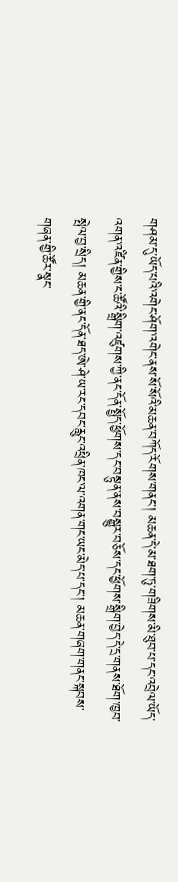གཤམ་དུ་ཡོད་པའི་འགེང་ཤོག་འགེང་ནས་སོ་སོའི་མཆན་བཀོད་རོགས་གནང་། མཆན་དེ་མ་ཐག་ཏུ་གཟིགས་མི་ཐུབ་པ་དང་འབྲེལ་ཡོད་འགན་འཛིན་གྱིས་ང་ཚོའི་སྒྲིག་འཛུགས་ཀྱི་ནང་དོན་སྤྱོད་ཕྱོགས་དང་བསྟུན་ནས་བསྒྱུར་བཅོས་དང་ཕྱོགས་སྒྲིག་བྱེད་དེ་དྲ་གནས་ཐོག་ཁྱབ་སྤེལ་བྱ་སྲིད། མཆན་གྱི་ནང་དོན་ཐད་ཨེ་ཤེ་ཡ་རང་དབང་རླུང་འཕྲིན་ཁང་ལ་འགན་གང་ཡང་མེད་པ་དང་། མཆན་གཞག་གནང་སྐབས་གཞན་གྱི་ཚོར་སྣང་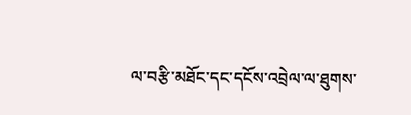ལ་བརྩི་མཐོང་དང་དངོས་འབྲེལ་ལ་ཐུགས་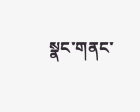སྣང་གནང་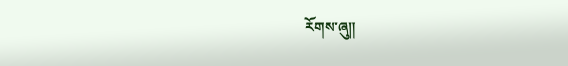རོགས་ཞུ༎